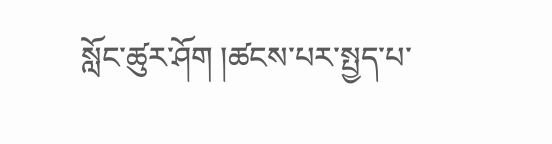སློང་ཚུར་ཤོག །ཚངས་པར་སྤྱད་པ་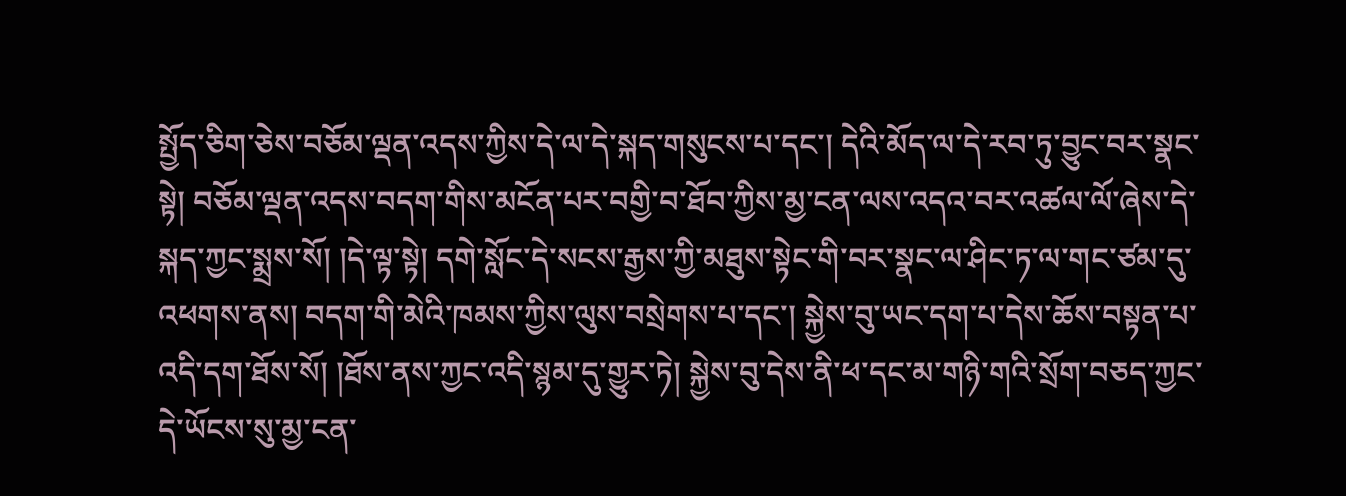སྤྱོད་ཅིག་ཅེས་བཅོམ་ལྡན་འདས་ཀྱིས་དེ་ལ་དེ་སྐད་གསུངས་པ་དང་། དེའི་མོད་ལ་དེ་རབ་ཏུ་བྱུང་བར་སྣང་སྟེ། བཅོམ་ལྡན་འདས་བདག་གིས་མངོན་པར་བགྱི་བ་ཐོབ་ཀྱིས་མྱ་ངན་ལས་འདའ་བར་འཚལ་ལོ་ཞེས་དེ་སྐད་ཀྱང་སྨྲས་སོ། །དེ་ལྟ་སྟེ། དགེ་སློང་དེ་སངས་རྒྱས་ཀྱི་མཐུས་སྟེང་གི་བར་སྣང་ལ་ཤིང་ཏ་ལ་གང་ཙམ་དུ་འཕགས་ནས། བདག་གི་མེའི་ཁམས་ཀྱིས་ལུས་བསྲེགས་པ་དང་། སྐྱེས་བུ་ཡང་དག་པ་དེས་ཆོས་བསྟན་པ་འདི་དག་ཐོས་སོ། །ཐོས་ནས་ཀྱང་འདི་སྙམ་དུ་གྱུར་ཏེ། སྐྱེས་བུ་དེས་ནི་ཕ་དང་མ་གཉི་གའི་སྲོག་བཅད་ཀྱང་དེ་ཡོངས་སུ་མྱ་ངན་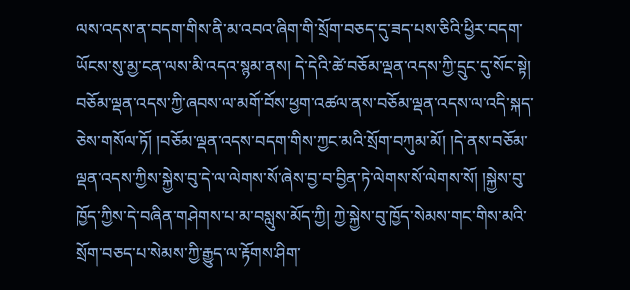ལས་འདས་ན་བདག་གིས་ནི་མ་འབའ་ཞིག་གི་སྲོག་བཅད་དུ་ཟད་པས་ཅིའི་ཕྱིར་བདག་ཡོངས་སུ་མྱ་ངན་ལས་མི་འདའ་སྙམ་ནས། དེ་དེའི་ཚེ་བཅོམ་ལྡན་འདས་ཀྱི་དྲུང་དུ་སོང་སྟེ། བཅོམ་ལྡན་འདས་ཀྱི་ཞབས་ལ་མགོ་བོས་ཕྱག་འཚལ་ནས་བཅོམ་ལྡན་འདས་ལ་འདི་སྐད་ཅེས་གསོལ་ཏོ། །བཅོམ་ལྡན་འདས་བདག་གིས་ཀྱང་མའི་སྲོག་བཀུམ་མོ། །དེ་ནས་བཅོམ་ལྡན་འདས་ཀྱིས་སྐྱེས་བུ་དེ་ལ་ལེགས་སོ་ཞེས་བྱ་བ་བྱིན་ཏེ་ལེགས་སོ་ལེགས་སོ། །སྐྱེས་བུ་ཁྱོད་ཀྱིས་དེ་བཞིན་གཤེགས་པ་མ་བསླུས་མོད་ཀྱི། ཀྱེ་སྐྱེས་བུ་ཁྱོད་སེམས་གང་གིས་མའི་སྲོག་བཅད་པ་སེམས་ཀྱི་རྒྱུད་ལ་རྟོགས་ཤིག་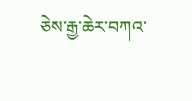ཅེས་རྒྱ་ཆེར་བཀའ་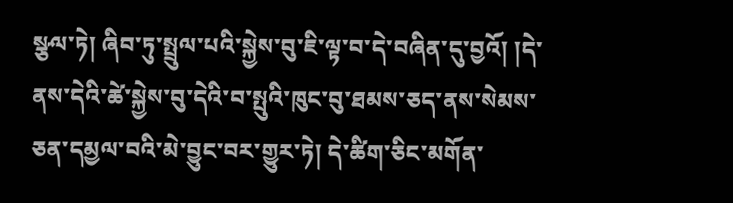སྩལ་ཏེ། ཞིབ་ཏུ་སྤྲུལ་པའི་སྐྱེས་བུ་ཇི་ལྟ་བ་དེ་བཞིན་དུ་བྱའོ། །དེ་ནས་དེའི་ཚེ་སྐྱེས་བུ་དེའི་བ་སྤུའི་ཁུང་བུ་ཐམས་ཅད་ནས་སེམས་ཅན་དམྱལ་བའི་མེ་བྱུང་བར་གྱུར་ཏེ། དེ་ཚིག་ཅིང་མགོན་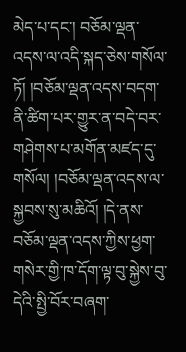མེད་པ་དང་། བཅོམ་ལྡན་འདས་ལ་འདི་སྐད་ཅེས་གསོལ་ཏོ། །བཅོམ་ལྡན་འདས་བདག་ནི་ཚིག་པར་གྱུར་ན་བདེ་བར་གཤེགས་པ་མགོན་མཛད་དུ་གསོལ། །བཅོམ་ལྡན་འདས་ལ་སྐྱབས་སུ་མཆིའོ། །དེ་ནས་བཅོམ་ལྡན་འདས་ཀྱིས་ཕྱག་གསེར་གྱི་ཁ་དོག་ལྟ་བུ་སྐྱེས་བུ་དེའི་སྤྱི་བོར་བཞག་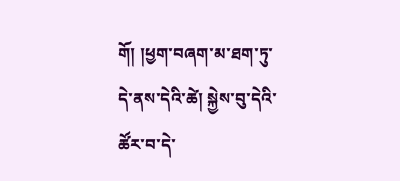གོ། །ཕྱག་བཞག་མ་ཐག་ཏུ་དེ་ནས་དེའི་ཚེ། སྐྱེས་བུ་དེའི་ཚོར་བ་དེ་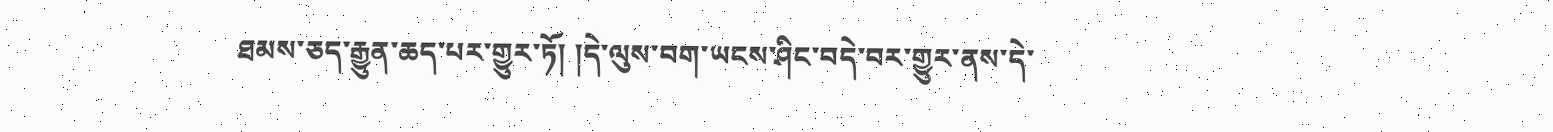ཐམས་ཅད་རྒྱུན་ཆད་པར་གྱུར་ཏོ། །དེ་ལུས་བག་ཡངས་ཤིང་བདེ་བར་གྱུར་ནས་དེ་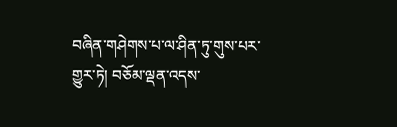བཞིན་གཤེགས་པ་ལ་ཤིན་ཏུ་གུས་པར་གྱུར་ཏེ། བཅོམ་ལྡན་འདས་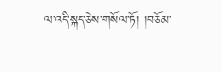ལ་འདི་སྐད་ཅེས་གསོལ་ཏོ། །བཅོམ་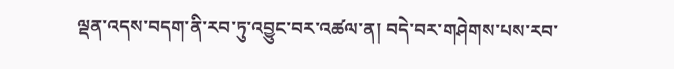ལྡན་འདས་བདག་ནི་རབ་ཏུ་འབྱུང་བར་འཚལ་ན། བདེ་བར་གཤེགས་པས་རབ་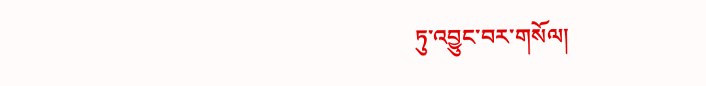ཏུ་འབྱུང་བར་གསོལ།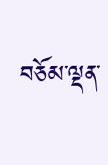བཅོམ་ལྡན་